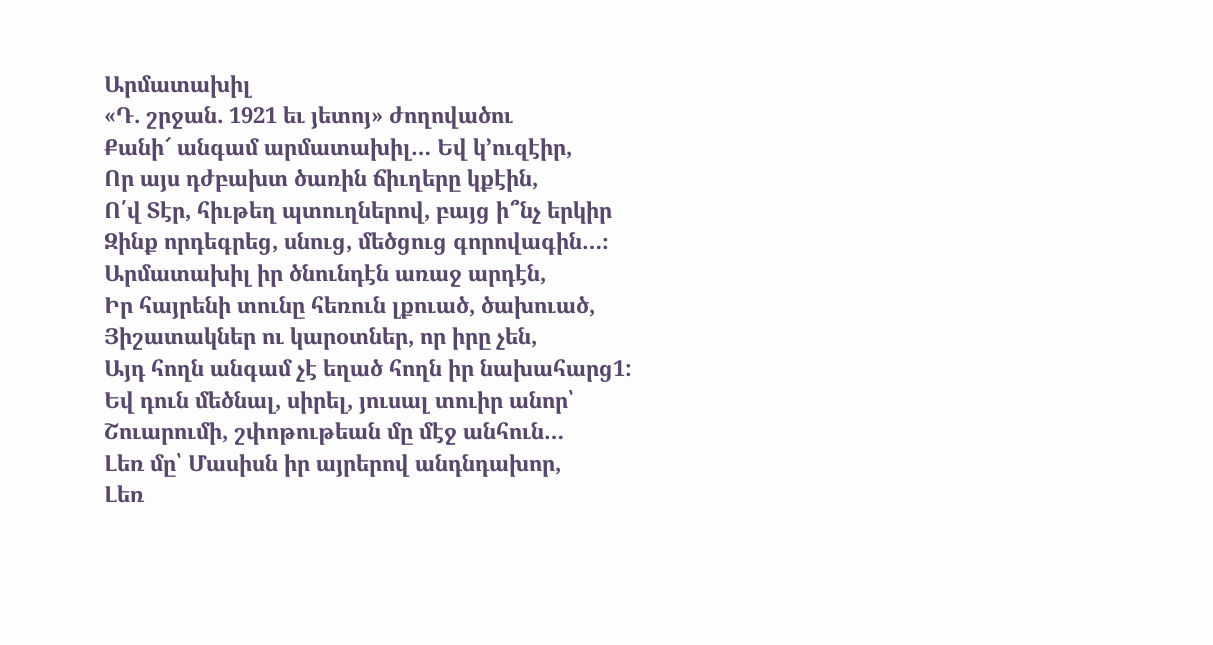Արմատախիլ
«Դ. շրջան. 1921 եւ յետոյ» ժողովածու
Քանի՜ անգամ արմատախիլ… Եվ կ՚ուզէիր,
Որ այս դժբախտ ծառին ճիւղերը կքէին,
Ո՛վ Տէր, հիւթեղ պտուղներով, բայց ի՞նչ երկիր
Զինք որդեգրեց, սնուց, մեծցուց գորովագին…։
Արմատախիլ իր ծնունդէն առաջ արդէն,
Իր հայրենի տունը հեռուն լքուած, ծախուած,
Յիշատակներ ու կարօտներ, որ իրը չեն,
Այդ հողն անգամ չէ եղած հողն իր նախահարց1:
Եվ դուն մեծնալ, սիրել, յուսալ տուիր անոր՝
Շուարումի, շփոթութեան մը մէջ անհուն…
Լեռ մը՝ Մասիսն իր այրերով անդնդախոր,
Լեռ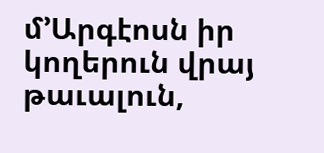մ՚Արգէոսն իր կողերուն վրայ թաւալուն,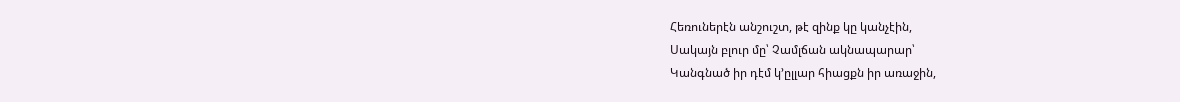Հեռուներէն անշուշտ, թէ զինք կը կանչէին,
Սակայն բլուր մը՝ Չամլճան ակնապարար՝
Կանգնած իր դէմ կ՚ըլլար հիացքն իր առաջին,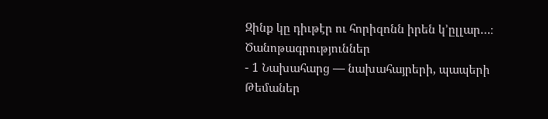Զինք կը դիւթէր ու հորիզոնն իրեն կ՚ըլլար…։
Ծանոթագրություններ
- 1 Նախահարց — նախահայրերի, պապերի
Թեմաներ